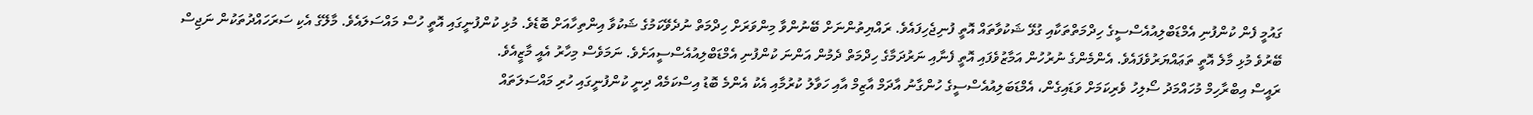ގައުމީ ފެން ކުންފުނި އެމްޑަބްލިއުއެސްސީގެ ހިދްމަތްތަކާއި ގުޅޭ ޝަކުވާތައް އޮތީ ފުނިޖެހިފައެވެ. ރައްޔިތުންނަށް ބޭނުންވާ މިންވަރަށް ހިދްމަތް ނުދެވޭކަމުގެ ޝަކުވާ އިންތިހާއަށް ބޮޑެވެ. މުޅި ކުންފުނީގައި އޮތީ ހުސް މައްސަލައެވެ. މާލޭގެ އެކި ސަރަހައްދުތަކުން ނަޖިސް ބޭރުވެ މުޅި މާލެ އޮތީ ތަޢައްޔަރުވެފައެވެ. އެންމެންގެ ނުރުހުން އަމާޒުވެފައި އޮތީ ފެނާއި ނަރުދަމާގެ ހިދްމަތް ދެމުން އަންނަ ކުންފުނި އެމްޑަބްލިއުއެސްސީއަށެވެ. ނަމަވެސް މިހާރު އެއީ މާޒީއެވެ.
ރައީސް އިބްރާހިމް މުހައްމަދު ސޯލިހު ވެރިކަމަށް ވަޑައިގެން، އެމްޑަބަލިއުއެސްސީގެ ހުންގާނު އާދަމް އާޒިމް އާއި ހަވާލު ކުރުމާއި އެކު އެންމެ ބޮޑު އިސްކަމެއް ދިނީ ކުންފުނީގައި ހުރި މައްސަލަތައް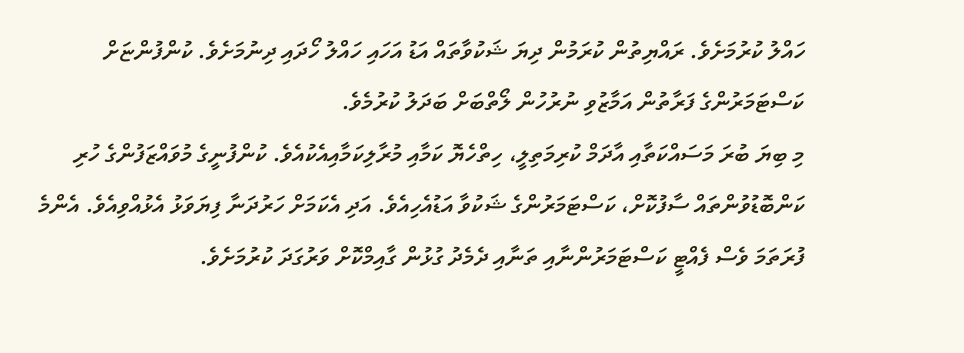ހައްލު ކުރުމަށެވެ. ރައްޔިތުން ކުރަމުން ދިޔަ ޝަކުވާތައް އަޑު އަހައި ހައްލު ހޯދައި ދިނުމަށެވެ. ކުންފުންޏަށް ކަސްޓަމަރުންގެ ފަރާތުން އަމާޒުވި ނުރުހުން ލޯތްބަށް ބަދަލު ކުރުމެވެ.
މި ބިޔަ ބުރަ މަސައްކަތާއި އާދަމް ކުރިމަތިލީ، ހިތްހެޔޮ ކަމާއި މުރާލިކަމާއިއެކުއެވެ. ކުންފުނީގެ މުވައްޒަފުންގެ ހުރި ކަންބޮޑުވުންތައް ސާފުކޮށް، ކަސްޓަމަރުންގެ ޝަކުވާ އަޑުއެހިއެވެ. އަދި އެކަމަށް ހަރުދަނާ ފިޔަވަޅު އެޅުއްވިއެވެ. އެންމެ ފުރަތަމަ ވެސް ފެއްޓީ ކަސްޓަމަރުންނާއި ތަނާއި ދެމެދު ގުޅުން ގާއިމްކޮށް ވަރުގަދަ ކުރުމަށެވެ.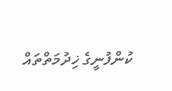ކުންފުނީގެ ޚިދުމަތްތައް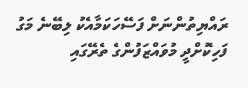ރައްޔިތުންނަށް ފަސޭހަކަމާއެކު ލިބޭނެ މަގު ފަހިކޮށްދީ މުވައްޒަފުންގެ ތެރޭގައި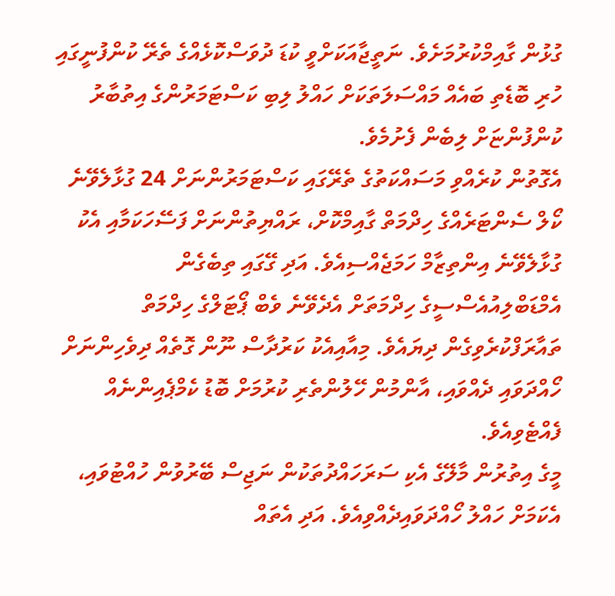ގުޅުން ގާއިމްކުރުމަށެވެ. ނަތީޖާއަކަށްވީ ކުޑަ ދުވަސްކޮޅެއްގެ ތެރޭ ކުންފުނީގައި ހުރި ބޮޑެތި ބައެއް މައްސަލަތަކަށް ހައްލު ލިބި ކަސްޓަމަރުންގެ އިތުބާރު ކުންފުންޏަށް ލިބެން ފެށުމެވެ.
އެގޮތުން ކުރެއްވި މަސައްކަތުގެ ތެރޭގައި ކަސްޓަމަރުންނަށް 24 ގުޅާލެވޭނެ ކޯލް ސެންޓަރެއްގެ ހިދްމަތް ގާއިމްކޮށް، ރައްޔިތުންނަށް ފަސޭހަކަމާއި އެކު ގުޅާލެވޭނެ އިންތިޒާމް ހަމަޖެއްސިއެވެ. އަދި ގޭގައި ތިބެގެން އެމްޑަބްލިއުއެސްސީގެ ހިދްމަތަށް އެދެވޭނެ ވެބް ޕޯޓަލްގެ ހިދްމަތް ތައާރަފްކުރެވިގެން ދިޔައެވެ. މިއާއިއެކު ކަރުދާސް ނޫން ގޮތެއް ދިވެހިންނަށް ހޯއްދަވައި ދެއްވައި، އާންމުން ހޭލުންތެރި ކުރުމަށް ބޮޑު ކެމްޕެއިންނެއް ފެއްޓެވިއެވެ.
މީގެ އިތުރުން މާލޭގެ އެކި ސަރަހައްދުތަކުން ނަޖިސް ބޭރުވުން ހުއްޓުވައި، އެކަމަށް ހައްލު ހޯއްދަވައިދެއްވިއެވެ. އަދި އެތައް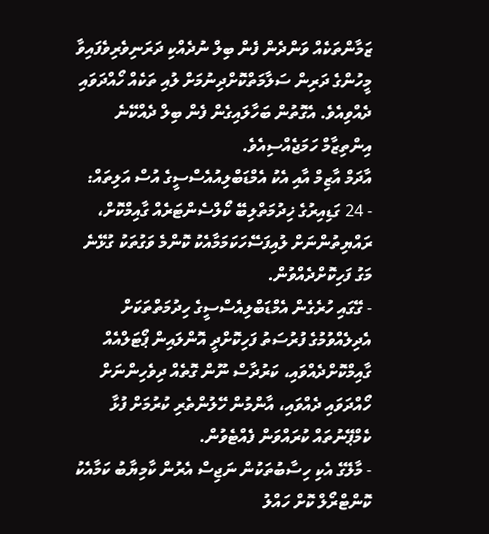ޒަމާންތަކެއް ވަންދެން ފެން ބިލް ނުދެއްކި ދަރަނިވެރިވެފައިވާ މީހުންގެ ދަރިން ސަލާމަތްކޮށްދިނުމަށް ލުއި ތަކެއް ހޯއްދަވައި ދެއްވިއެވެ. އެގޮތުން ބަހާލައިގެން ފެން ބިލް ދެއްކޭނެ އިންތިޒާމް ހަމަޖެއްސިއެވެ.
އާދަމް އާޒިމް އާއި އެކު އެމްޑަބްލިއުއެސްސީގެ އުސް އަލިތައް:
- 24 ގަޑިއިރުގެ ޚިދުމަތްލިބޭ ކޯލްސެންޓަރެއް ގާއިމްކޮށް، ރައްޔިތުންނަށް ލުއިފަސޭހަކަމަމާއެކު ކޮންމެ ވަގުތަކު ގުޅޭނެ މަގު ފަހިކޮށްދެއްވުން.
- ގޭގައި ހުރެގެން އެމްޑަބްލިއެސްސީގެ ހިދުމަތްތަކަށް އެދިލެއްވުމުގެ ފުރުސަތު ފަހިކޮށްދީ އޮންލައިން ޕޯޓަލްއެއް ގާއިމްކޮށްދެއްވައި، ކަރުދާސް ނޫން ގޮތެއް ދިވެހިންނަށް ހޯއްދަވައި ދެއްވައި، އާންމުން ހޭލުންތެރި ކުރުމަށް ފުޅާ ކެމްޕޭނުތައް ކުރައްވަން ފެއްޓެވުން.
- މާލޭގެ އެކި ހިސާބުތަކުން ނަޖިސް އެރުން ކާމިޔާބު ކަމާއެކު ކޮންޓްރޯލް ކޮށް ހައްލު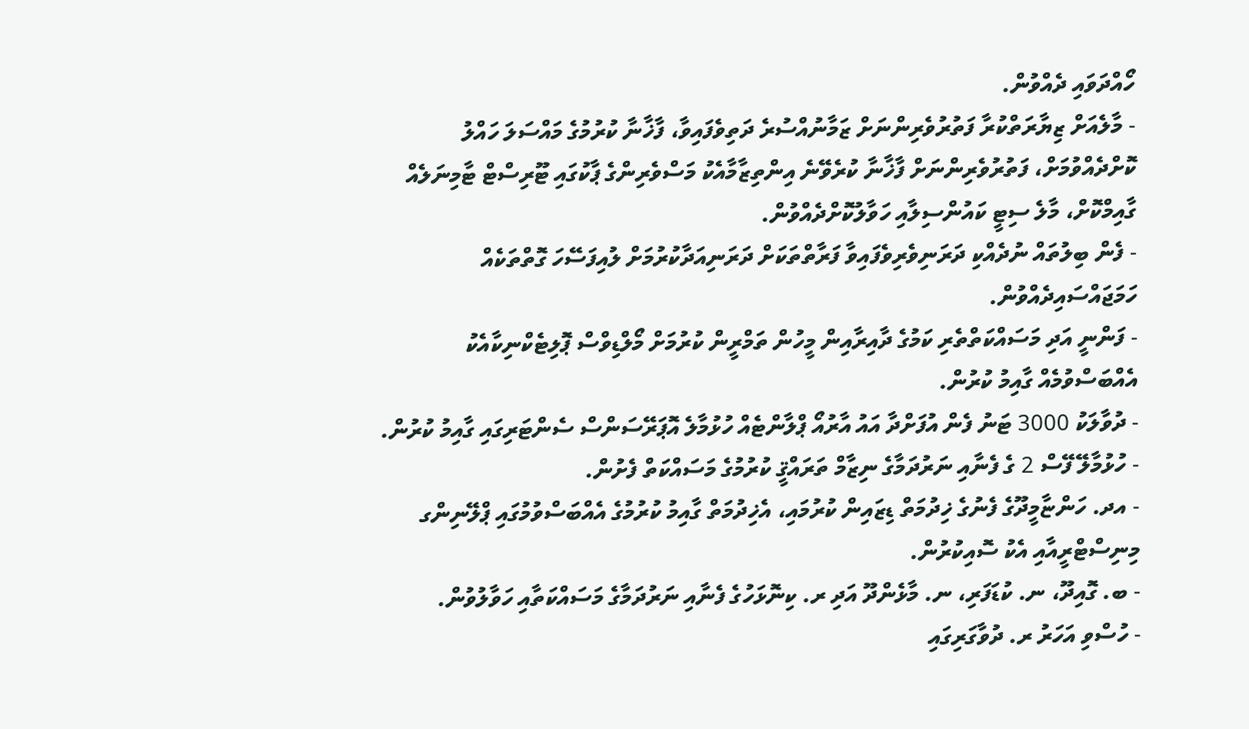ހޯއްދަވައި ދެއްވުން.
- މާލެއަށް ޒިޔާރަތްކުރާ ފަތުރުވެރިންނަށް ޒަމާނުއްސުރެ ދަތިވެފައިވާ، ފާޚާނާ ކުރުމުގެ މައްސަލަ ހައްލު ކޮށްދެއްވުމަށް، ފަތުރުވެރިންނަށް ފާޚާނާ ކުރެވޭނެ އިންތިޒާމާއެކު މަސްވެރިންގެ ޕާކުގައި ޓޫރިސްޓް ޓާމިނަލެއް ގާއިމްކޮށް، މާލެ ސިޓީ ކައުންސިލާއި ހަވާލުކޮށްދެއްވުން.
- ފެން ބިލުތައް ނުދެއްކި ދަރަނިވެރިވެފައިވާ ފަރާތްތަކަށް ދަރަނިއަދާކުރުމަށް ލުއިފަސޭހަ ގޮތްތަކެއް ހަމަޖައްސައިދެއްވުން.
- ފަންނީ އަދި މަސައްކަތްތެރި ކަމުގެ ދާއިރާއިން މީހުން ތަމްރީން ކުރުމަށް މޯލްޑިވްސް ޕޮލިޓެކްނިކާއެކު އެއްބަސްވުމެއް ގާއިމު ކުރުން.
- ދުވާލަކު 3000 ޓަނު ފެން އުފަށްދާ އައު އާރުއޯ ޕްލާންޓެއް ހުޅުމާލެ އޮޕަރޭސަންސް ސެންޓަރިގައި ގާއިމު ކުރުން.
- ހުޅުމާލޭ ފޭސް 2 ގެ ފެނާއި ނަރުދަމާގެ ނިޒާމް ތަރައްޤީ ކުރުމުގެ މަސައްކަތް ފެށުން.
- އދ. ހަންޏާމީދޫގެ ފެނުގެ ޚިދުމަތް ޑިޒައިން ކުރުމައި، އެޚިދުމަތް ގާއިމު ކުރުމުގެ އެއްބަސްވުމުގައި ޕްލޭނިންގ މިނިސްޓްރީއާއި އެކު ސޮއިކުރުން.
- ބ. ގޮއިދޫ، ނ. ކުޑަފަރި، ނ. މާޅެންދޫ އަދި ރ. ކިނޮޅަހުގެ ފެނާއި ނަރުދަމާގެ މަސައްކަތާއި ހަވާލުވުން.
- ހުސްވި އަހަރު ރ. ދުވާގަރިގައި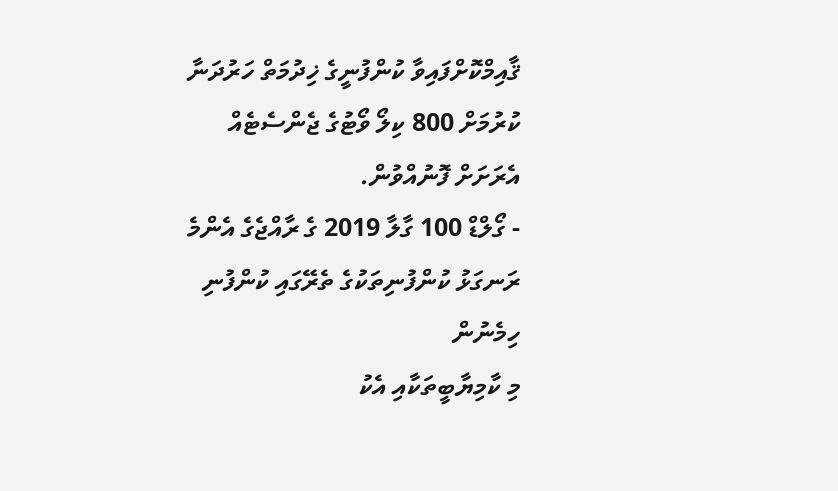ޤާއިމްކޮށްފައިވާ ކުންފުނީގެ ޚިދުމަތް ހަރުދަނާ ކުރުމަށް 800 ކިލޯ ވޯޓުގެ ޖެންސެޓެއް އެރަށަށް ފޮނުއްވުން.
- ގޯލްޑް 100 ގާލާ 2019 ގެ ރާއްޖެގެ އެންމެ ރަނގަޅު ކުންފުނިތަކުގެ ތެރޭގައި ކުންފުނި ހިމެނުން
މި ކާމިޔާބީތަކާއި އެކު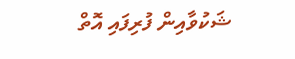ޝަކުވާއިން ފުރިފައި އޮތް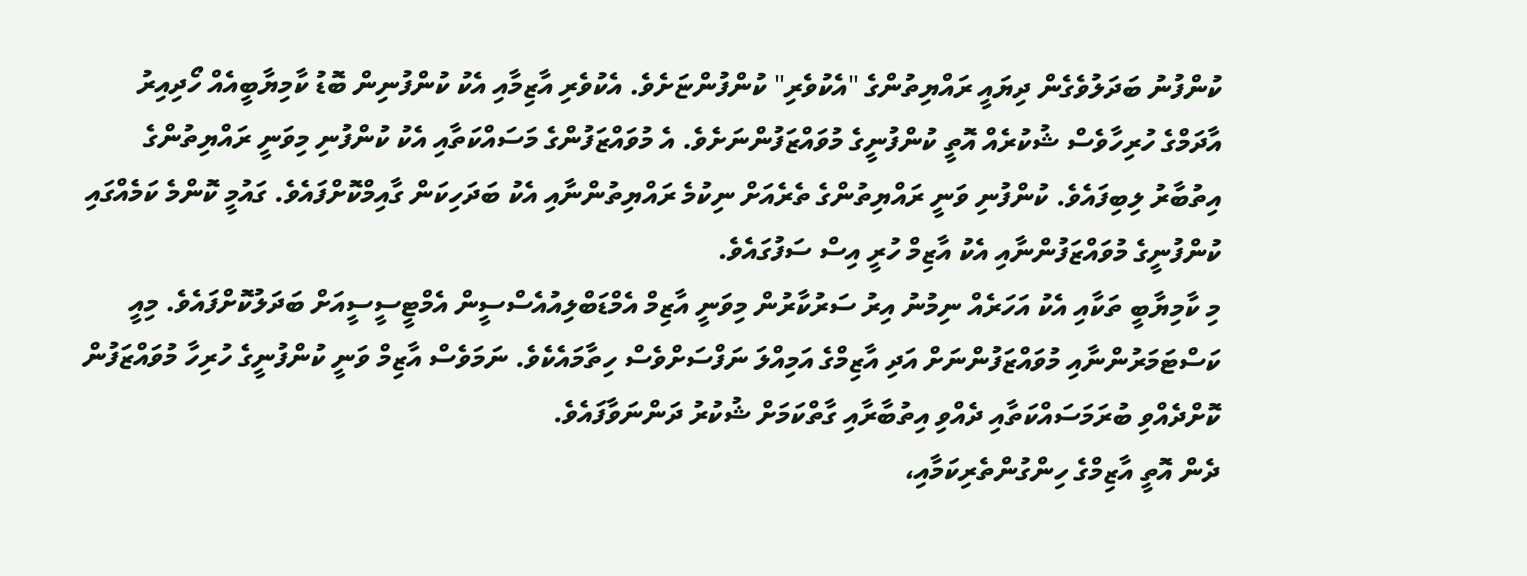ކުންފުނު ބަދަލުވެގެން ދިޔައީ ރައްޔިތުންގެ "އެކުވެރި" ކުންފުންޏަށެވެ. އެކުވެރި އާޒިމާއި އެކު ކުންފުނިން ބޮޑު ކާމިޔާބީއެއް ހޯދިއިރު އާދަމްގެ ހުރިހާވެސް ޝުކުރެއް އޮތީ ކުންފުނީގެ މުވައްޒަފުންނަށެވެ. އެ މުވައްޒަފުންގެ މަސައްކަތާއި އެކު ކުންފުނި މިވަނީ ރައްޔިތުންގެ އިތުބާރު ލިބިފައެވެ. ކުންފުނި ވަނީ ރައްޔިތުންގެ ތެރެއަށް ނިކުމެ ރައްޔިތުންނާއި އެކު ބަދަހިކަން ގާއިމްކޮށްފައެވެ. ގައުމީ ކޮންމެ ކަމެއްގައި ކުންފުނީގެ މުވައްޒަފުންނާއި އެކު އާޒިމް ހުރީ އިސް ސަފުގައެވެ.
މި ކާމިޔާބީ ތަކާއި އެކު އަހަރެއް ނިމުނު އިރު ސަރުކާރުން މިވަނީ އާޒިމް އެމްޑަބްލިއުއެސްސީން އެމްޓީސީސީއަށް ބަދަލުކޮށްފައެވެ. މިއީ ކަސްޓަމަރުންނާއި މުވައްޒަފުންނަށް އަދި އާޒިމްގެ އަމިއްލަ ނަފްސަށްވެސް ހިތާމައެކެވެ. ނަމަވެސް އާޒިމް ވަނީ ކުންފުނީގެ ހުރިހާ މުވައްޒަފުން ކޮށްދެއްވި ބުރަމަސައްކަތާއި ދެއްވި އިތުބާރާއި ގާތްކަމަށް ޝުކުރު ދަންނަވާފައެވެ.
ދެން އޮތީ އާޒިމްގެ ހިންގުންތެރިކަމާއި،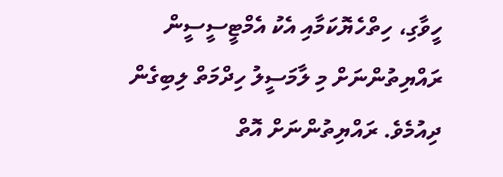ހީވާގި، ހިތްހެޔޮކަމާއި އެކު އެމްޓީސީސީން ރައްޔިތުންނަށް މި ލާމަސީލު ހިދްމަތް ލިބިގެން ދިއުމެވެ. ރައްޔިތުންނަށް އޮތް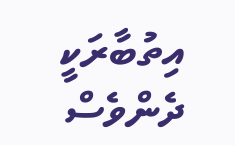އިތުބާރަކީ ދެންވެސް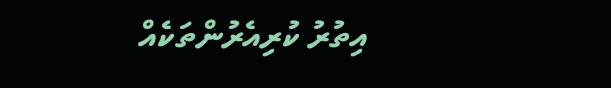އިތުރު ކުރިއެރުންތަކެއް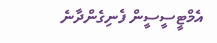އެމްޓީސީސީން ފެނިގެންދާނެ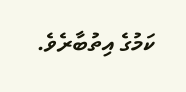ކަމުގެ އިތުބާރެވެ.